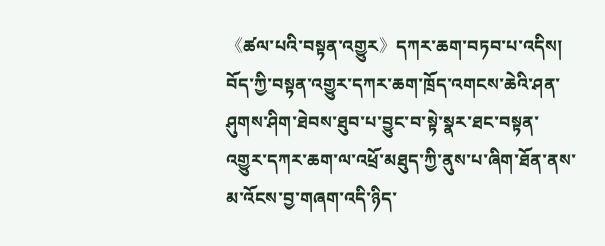《ཚལ་པའི་བསྟན་འགྱུར》དཀར་ཆག་བཏབ་པ་འདིས། བོད་ཀྱི་བསྟན་འགྱུར་དཀར་ཆག་ཁྲོད་འགངས་ཆེའི་ཤན་ཤུགས་ཤིག་ཐེབས་ཐུབ་པ་བྱུང་བ་སྟེ་སྣར་ཐང་བསྟན་འགྱུར་དཀར་ཆག་ལ་འཕྲོ་མཐུད་ཀྱི་ནུས་པ་ཞིག་ཐོན་ནས་མ་འོངས་བྱ་གཞག་འདི་ཉིད་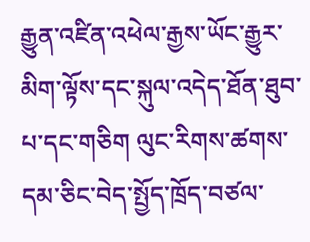རྒྱུན་འཛིན་འཕེལ་རྒྱས་ཡོང་རྒྱུར་མིག་ལྟོས་དང་སྐུལ་འདེད་ཐོན་ཐུབ་པ་དང་གཅིག ལུང་རིགས་ཚགས་དམ་ཅིང་བེད་སྤྱོད་ཁྲོད་བཙལ་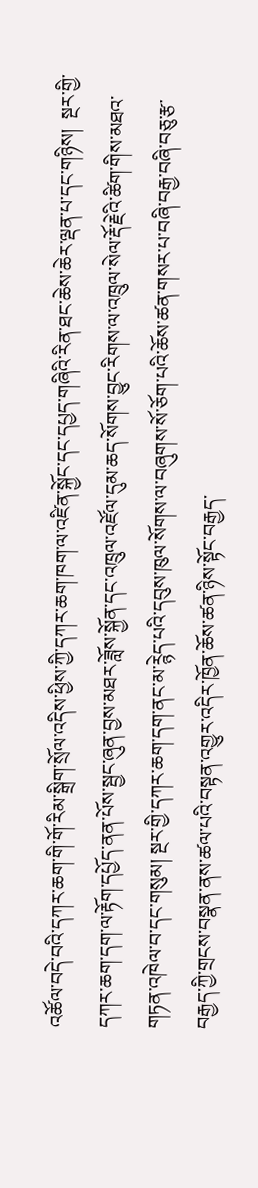འཚོལ་བདེ་བའི་དཀར་ཆག་གི་གོ་རིམ་སྒྲིག་སྲོལ་འདིས་ཕྱིས་ཀྱི་དཀར་ཆག་ཁག་ལ་འཛིན་སྐྱོང་དང་དཔྱད་གཞིའི་རིན་ཐང་ཆེས་ཆེར་ལྡན་པ་དང་གཉིས།  སྔར་གྱི་དཀར་ཆག་དག་ལ་རྟོག་དཔྱོད་ནན་པོས་སྦྱང་ཞུན་བྱས་མཐར་ཟློས་སྐྱོན་དང་འཁྲུལ་འཛོལ་དུམ་ཆད་སོགས་བྱུང་རིགས་ལ་འཁྲུལ་སེལ་རྡོ་རྗེའི་ཚིག་གིས་མཐའ་གཏན་འཁེལ་བ་དང་གསུམ། སྔར་གྱི་དཀར་ཆག་དག་ནང་མ་ཪྙེད་པའི་དབུས་ཁུལ་སོགས་ལ་བཞུགས་སོ་ཅོག་པའི་ཆོས་ཚན་གསར་པ་བཞི་བརྒྱ་བཞི་བཅུ་རྩ་བརྒྱད་ཀྱི་གྲངས་བསྣན་ནས་ཚལ་པའི་བསྟན་འགྱུར་འདིར་ཁྱོན་ཆོས་ཚན་ཉིས་སྟོང་བརྒྱད་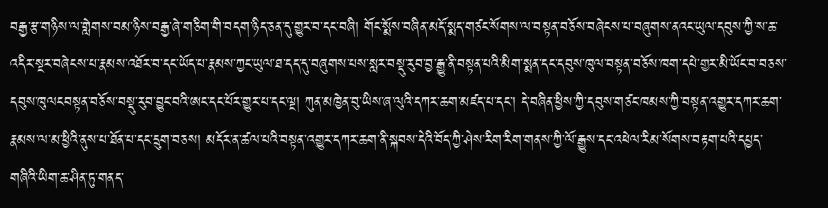བརྒྱ་རྩ་གཉིས་ལ་གླེགས་བམ་ཉིས་བརྒྱ་ཞེ་གཅིག་གི་བདག་ཉིད་ཅན་དུ་གྱུར་བ་དང་བཞི། གོང་སྨོས་བཞིན་མདོ་སྨད་གཙང་སོགས་ལ་བསྟན་བཅོས་བཞེངས་པ་བཞུགས་ནའང་ཡུལ་དབུས་ཀྱི་ས་ཆ་འདིར་སྔར་བཞེངས་པ་རྣམས་འཐོར་བ་དང་ཡོད་པ་རྣམས་ཀྱང་ཡུལ་ཐ་དད་དུ་བཞུགས་པས་སླར་བསྡུ་རུབ་བྱ་རྒྱུ་ནི་བསྟན་པའི་མིག་སྨན་དང་དབུས་ཁུལ་བསྟན་བཅོས་ཁག་དཔེ་གྱར་མི་ཡོང་བ་བཅས་དབུས་ཁུལངབསྟན་བཅོས་བསྡུ་རུབ་བྱུང་བའི་ཨང་དང་པོར་གྱུར་པ་དང་ལྔ། ཀུན་མཁྱེན་བུ་ཡིས་ཞ་ལུའི་དཀར་ཆག་མཛད་པ་དང་། དེ་བཞིན་ཕྱིས་ཀྱི་དབུས་གཙང་ཁམས་ཀྱི་བསྟན་འགྱུར་དཀར་ཆག་རྣམས་ལ་མ་ཕྱིའི་ནུས་པ་ཐོན་པ་དང་དྲུག་བཅས། མདོར་ན་ཚལ་པའི་བསྟན་འགྱུར་དཀར་ཆག་ནི་སྐབས་དེའི་བོད་ཀྱི་ཤེས་རིག་རིག་གནས་ཀྱི་ལོ་རྒྱུས་དང་འཕེལ་རིམ་སོགས་བརྟག་པའི་དཔྱད་གཞིའི་ཡིག་ཆ་ཤིན་ཏུ་གནད་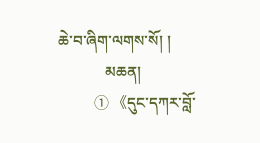ཆེ་བ་ཞིག་ལགས་སོ། །
            མཆན།
            ① 《དུང་དཀར་བློ་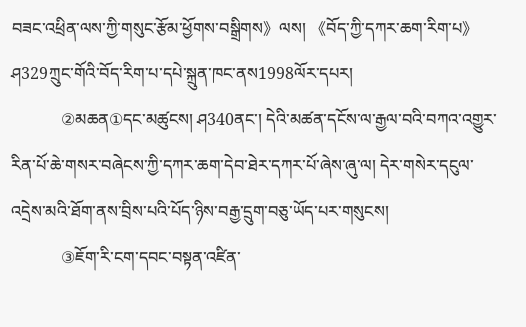བཟང་འཕྲིན་ལས་ཀྱི་གསུང་རྩོམ་ཕྱོགས་བསྒྲིགས》ལས། 《བོད་ཀྱི་དཀར་ཆག་རིག་པ》ཤ329ཀྲུང་གོའི་བོད་རིག་པ་དཔེ་སྐྲུན་ཁང་ནས1998ལོར་དཔར།
            ②མཆན①དང་མཚུངས། ཤ340ནང་། དེའི་མཚན་དངོས་ལ་རྒྱལ་བའི་བཀའ་འགྱུར་རིན་པོ་ཆེ་གསར་བཞེངས་ཀྱི་དཀར་ཆག་དེབ་ཐེར་དཀར་པོ་ཞེས་ཞུ་ལ། དེར་གསེར་དངུལ་འདྲེས་མའི་ཐོག་ནས་བྲིས་པའི་པོད་ཉིས་བརྒྱ་དྲུག་བཅུ་ཡོད་པར་གསུངས།
            ③ཇོག་རི་ངག་དབང་བསྟན་འཛིན་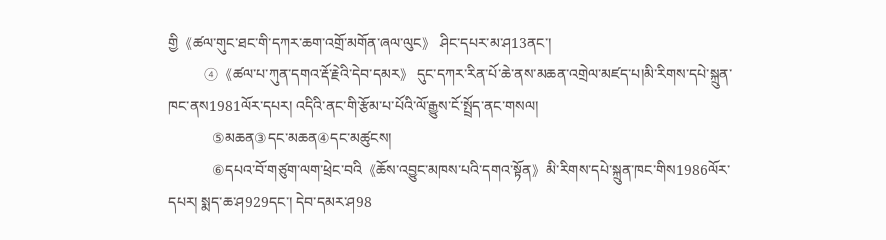གྱི《ཚལ་གུང་ཐང་གི་དཀར་ཆག་འགྲོ་མགོན་ཞལ་ལུང》 ཤིང་དཔར་མ་ཤ13ནང་།
            ④《ཚལ་པ་ཀུན་དགའ་རྡོ་རྗེའི་དེབ་དམར》 དུང་དཀར་རིན་པོ་ཆེ་ནས་མཆན་འགྲེལ་མཛད་པ།མི་རིགས་དཔེ་སྐྲུན་ཁང་ནས1981ལོར་དཔར། འདིའི་ནང་གི་རྩོམ་པ་པོའི་ལོ་རྒྱུས་ངོ་སྤྲོད་ནང་གསལ།
            ⑤མཆན③དང་མཆན④དང་མཚུངས།
            ⑥དཔའ་བོ་གཙུག་ལག་ཕྲེང་བའི《ཆོས་འབྱུང་མཁས་པའི་དགའ་སྟོན》མི་རིགས་དཔེ་སྐྲུན་ཁང་གིས1986ལོར་དཔར། སྨད་ཆ་ཤ929དང་། དེབ་དམར་ཤ98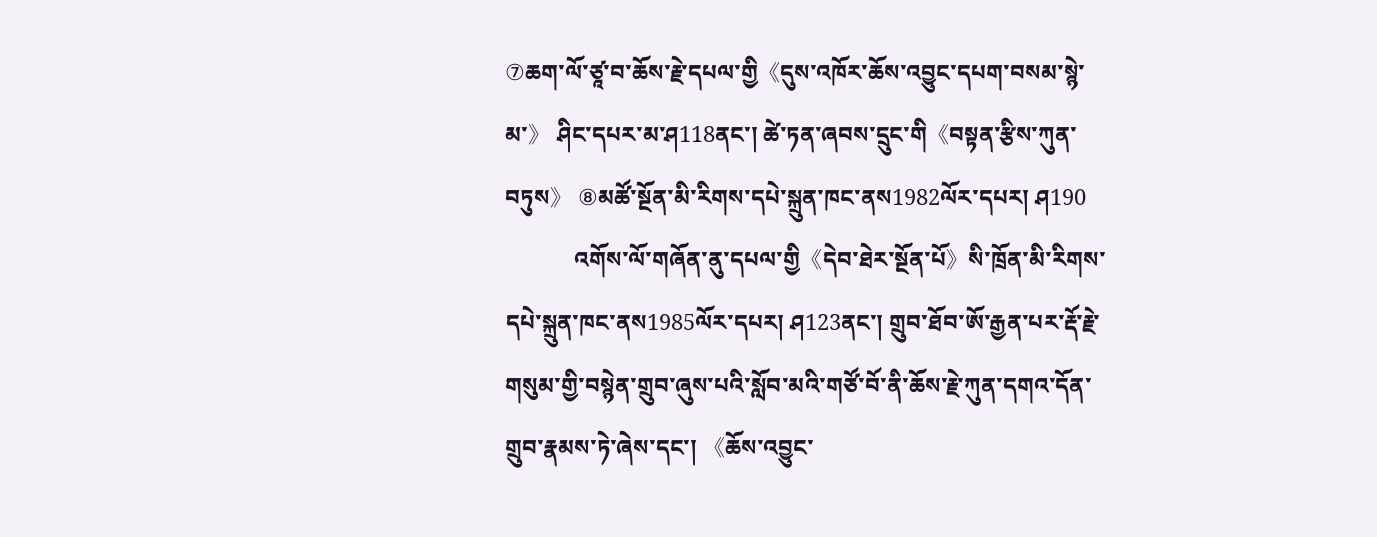⑦ཆག་ལོ་ཙཱ་བ་ཆོས་རྗེ་དཔལ་གྱི《དུས་འཁོར་ཆོས་འབྱུང་དཔག་བསམ་སྙེ་མ་》 ཤིང་དཔར་མ་ཤ118ནང་། ཚེ་ཏན་ཞབས་དྲུང་གི《བསྟན་རྩིས་ཀུན་བཏུས》 ⑧མཚོ་སྔོན་མི་རིགས་དཔེ་སྐྲུན་ཁང་ནས1982ལོར་དཔར། ཤ190
            འགོས་ལོ་གཞོན་ནུ་དཔལ་གྱི《དེབ་ཐེར་སྔོན་པོ》སི་ཁྲོན་མི་རིགས་དཔེ་སྐྲུན་ཁང་ནས1985ལོར་དཔར། ཤ123ནང་། གྲུབ་ཐོབ་ཨོ་རྒྱན་པར་རྡོ་རྗེ་གསུམ་གྱི་བསྙེན་གྲུབ་ཞུས་པའི་སློབ་མའི་གཙོ་བོ་ནི་ཆོས་རྗེ་ཀུན་དགའ་དོན་གྲུབ་རྣམས་ཏེ་ཞེས་དང་། 《ཆོས་འབྱུང་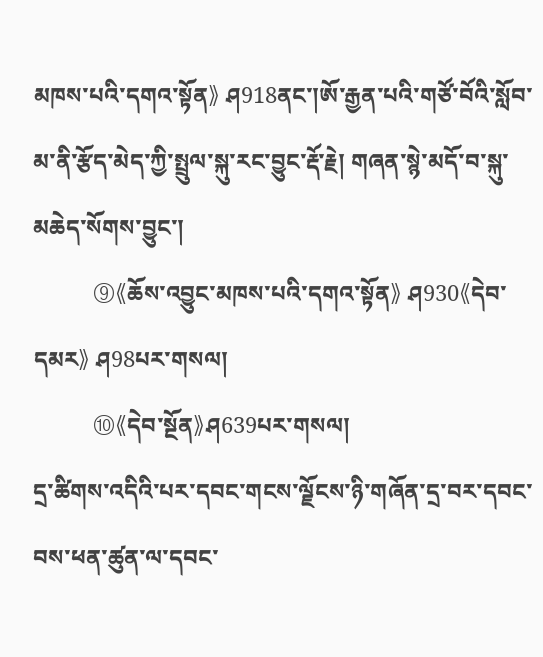མཁས་པའི་དགའ་སྟོན》 ཤ918ནང་།ཨོ་རྒྱན་པའི་གཙོ་བོའི་སློབ་མ་ནི་རྩོད་མེད་ཀྱི་སྤྲུལ་སྐུ་རང་བྱུང་རྡོ་རྗེ། གཞན་སྙེ་མདོ་བ་སྐུ་མཆེད་སོགས་བྱུང་།
            ⑨《ཆོས་འབྱུང་མཁས་པའི་དགའ་སྟོན》 ཤ930《དེབ་དམར》 ཤ98པར་གསལ།
            ⑩《དེབ་སྔོན》ཤ639པར་གསལ།
དྲ་ཚིགས་འདིའི་པར་དབང་གངས་ལྗོངས་ཉི་གཞོན་དྲ་བར་དབང་བས་ཕན་ཚུན་ལ་དབང་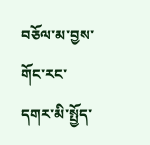བཅོལ་མ་བྱས་གོང་རང་དགར་མི་སྤྱོད་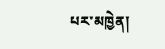པར་མཁྱེན།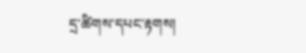དྲ་ཚིགས་དཔང་རྟགས།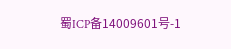蜀ICP备14009601号-1